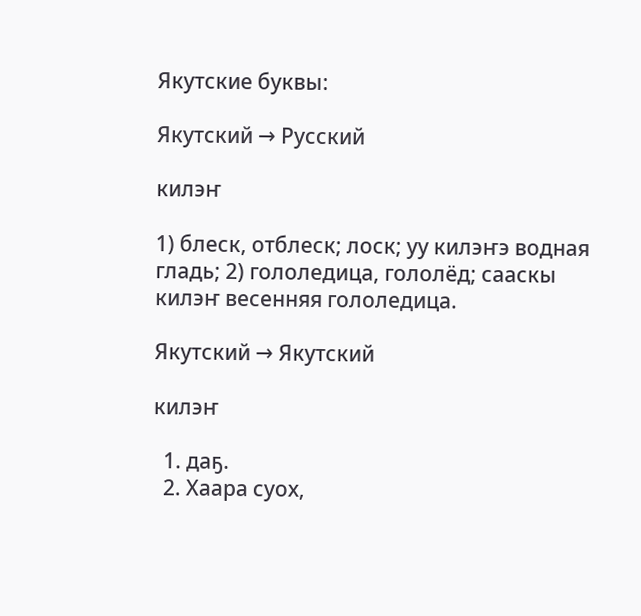Якутские буквы:

Якутский → Русский

килэҥ

1) блеск, отблеск; лоск; уу килэҥэ водная гладь; 2) гололедица, гололёд; сааскы килэҥ весенняя гололедица.

Якутский → Якутский

килэҥ

  1. даҕ.
  2. Хаара суох,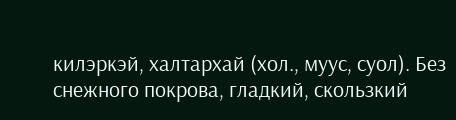килэркэй, халтархай (хол., муус, суол). Без снежного покрова, гладкий, скользкий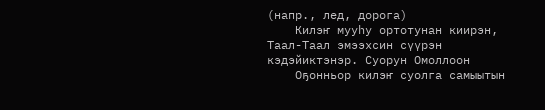(напр., лед, дорога)
    Килэҥ мууһу ортотунан киирэн, Таал-Таал эмээхсин сүүрэн кэдэйиктэнэр. Суорун Омоллоон
    Оҕонньор килэҥ суолга самыытын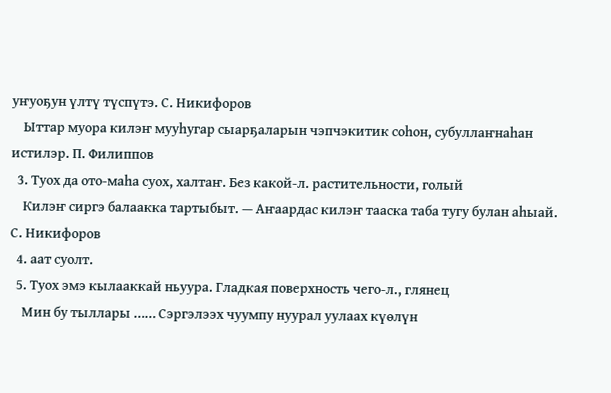уҥуоҕун үлтү түспүтэ. С. Никифоров
    Ыттар муора килэҥ мууһугар сыарҕаларын чэпчэкитик соһон, субуллаҥнаһан истилэр. П. Филиппов
  3. Туох да ото-маһа суох, халтаҥ. Без какой-л. растительности, голый
    Килэҥ сиргэ балаакка тартыбыт. — Аҥаардас килэҥ тааска таба тугу булан аһыай. С. Никифоров
  4. аат суолт.
  5. Туох эмэ кылааккай ньуура. Гладкая поверхность чего-л., глянец
    Мин бу тыллары …… Сэргэлээх чуумпу нуурал уулаах күөлүн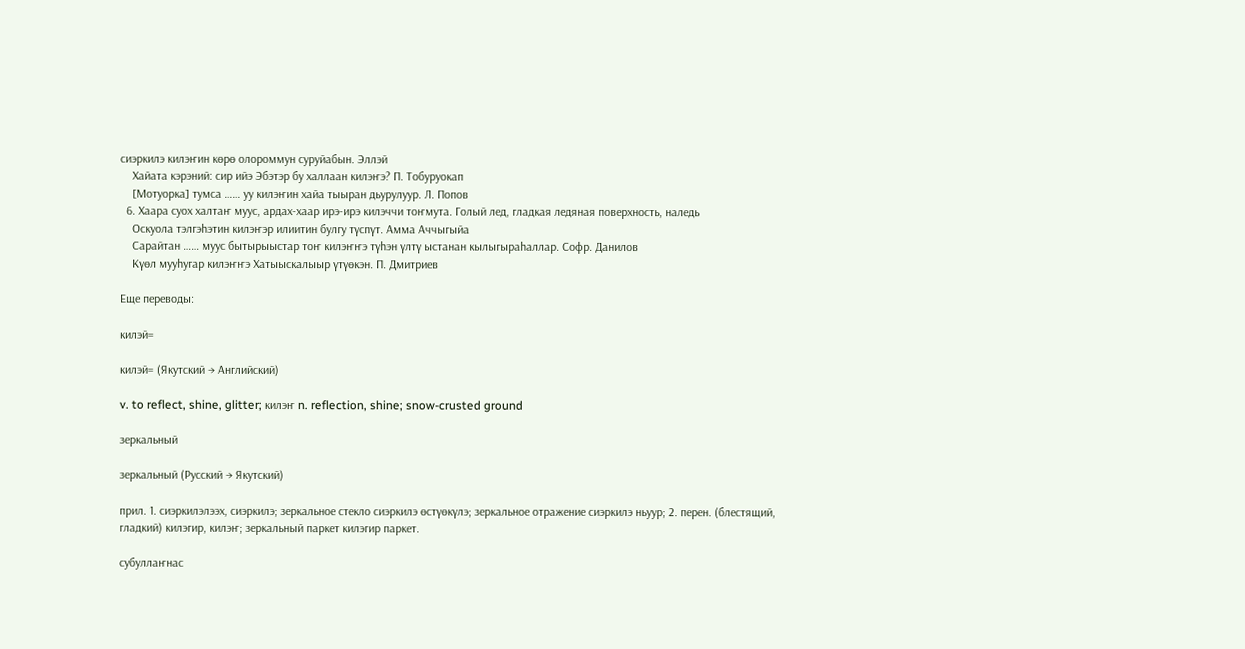сиэркилэ килэҥин көрө олороммун суруйабын. Эллэй
    Хайата кэрэний: сир ийэ Эбэтэр бу халлаан килэҥэ? П. Тобуруокап
    [Мотуорка] тумса …… уу килэҥин хайа тыыран дьурулуур. Л. Попов
  6. Хаара суох халтаҥ муус, ардах-хаар ирэ-ирэ килэччи тоҥмута. Голый лед, гладкая ледяная поверхность, наледь
    Оскуола тэлгэһэтин килэҥэр илиитин булгу түспүт. Амма Аччыгыйа
    Сарайтан …… муус бытырыыстар тоҥ килэҥҥэ түһэн үлтү ыстанан кылыгыраһаллар. Софр. Данилов
    Күөл мууһугар килэҥҥэ Хатыыскалыыр үтүөкэн. П. Дмитриев

Еще переводы:

килэй=

килэй= (Якутский → Английский)

v. to reflect, shine, glitter; килэҥ n. reflection, shine; snow-crusted ground

зеркальный

зеркальный (Русский → Якутский)

прил. 1. сиэркилэлээх, сиэркилэ; зеркальное стекло сиэркилэ өстүөкүлэ; зеркальное отражение сиэркилэ ньуур; 2. перен. (блестящий, гладкий) килэгир, килэҥ; зеркальный паркет килэгир паркет.

субуллаҥнас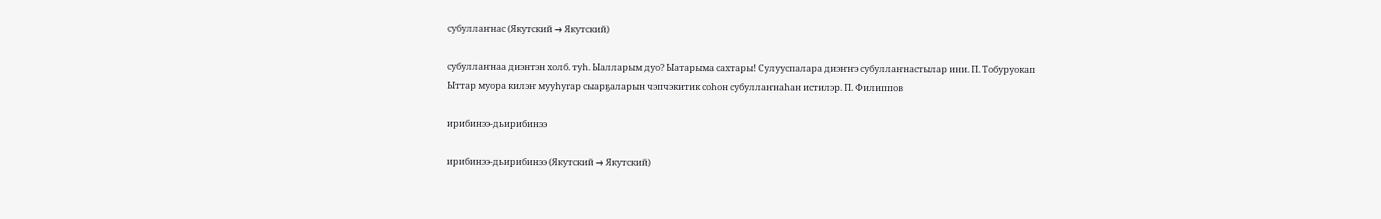субуллаҥнас (Якутский → Якутский)

субуллаҥнаа диэнтэн холб. туһ. Ыалларым дуо? Ыатарыма сахтары! Сулууспалара диэҥҥэ субуллаҥнастылар ини. П. Тобуруокап
Ыттар муора килэҥ мууһугар сыарҕаларын чэпчэкитик соһон субуллаҥнаһан истилэр. П. Филиппов

ирибинээ-дьирибинээ

ирибинээ-дьирибинээ (Якутский → Якутский)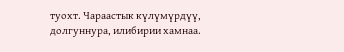туохт. Чараастык күлүмүрдүү, долгуннура, илибирии хамнаа.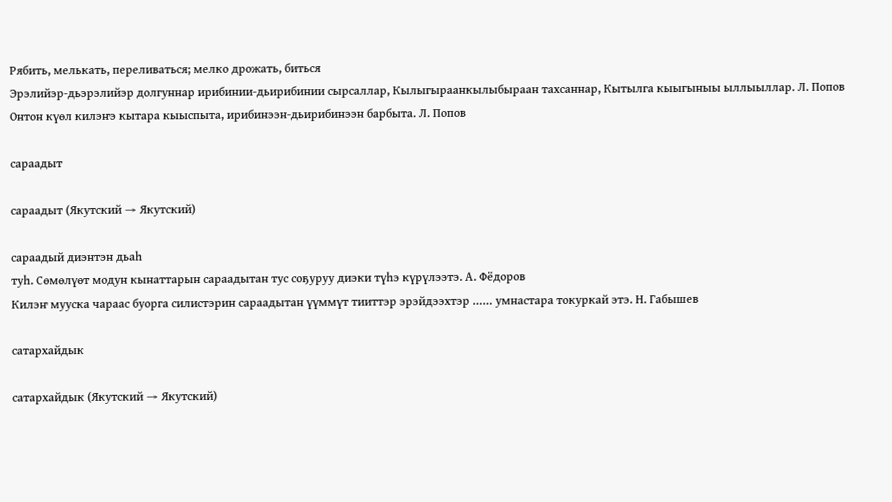Рябить, мелькать, переливаться; мелко дрожать, биться
Эрэлийэр-дьэрэлийэр долгуннар ирибинии-дьирибинии сырсаллар, Кылыгыраанкылыбыраан тахсаннар, Кытылга кыыгыныы ыллыыллар. Л. Попов
Онтон күөл килэҥэ кытара кыыспыта, ирибинээн-дьирибинээн барбыта. Л. Попов

сараадыт

сараадыт (Якутский → Якутский)

сараадый диэнтэн дьаһ
туһ. Сөмөлүөт модун кынаттарын сараадытан тус соҕуруу диэки түһэ күрүлээтэ. А. Фёдоров
Килэҥ мууска чараас буорга силистэрин сараадытан үүммүт тииттэр эрэйдээхтэр …… умнастара токуркай этэ. Н. Габышев

сатархайдык

сатархайдык (Якутский → Якутский)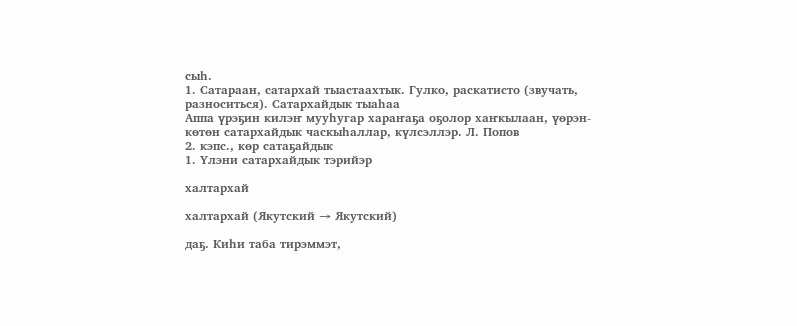сыһ.
1. Сатараан, сатархай тыастаахтык. Гулко, раскатисто (звучать, разноситься). Сатархайдык тыаһаа
Аппа үрэҕин килэҥ мууһугар хараҥаҕа оҕолор хаҥкылаан, үөрэн-көтөн сатархайдык часкыһаллар, күлсэллэр. Л. Попов
2. кэпс., көр сатаҕайдык
1. Үлэни сатархайдык тэрийэр

халтархай

халтархай (Якутский → Якутский)

даҕ. Киһи таба тирэммэт,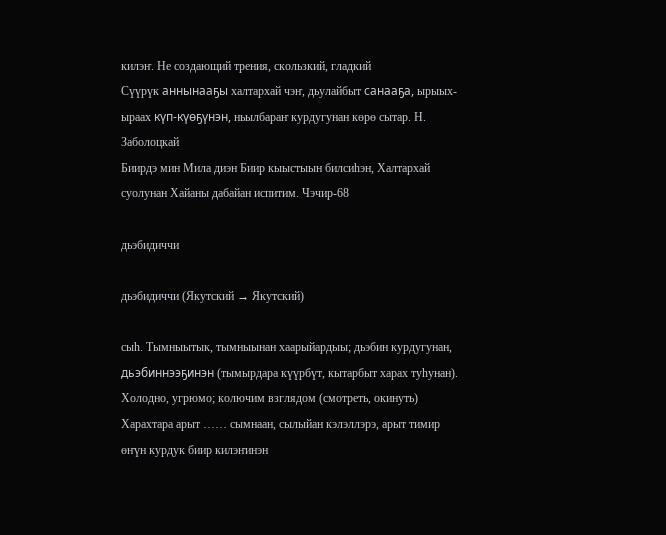килэҥ. Не создающий трения, скользкий, гладкий
Сүүрүк аннынааҕы халтархай чэҥ, дьулайбыт санааҕа, ырыых-ыраах күп-күөҕүнэн, ньылбараҥ курдугунан көрө сытар. Н. Заболоцкай
Биирдэ мин Мила диэн Биир кыыстыын билсиһэн, Халтархай суолунан Хайаны дабайан испитим. Чэчир-68

дьэбидиччи

дьэбидиччи (Якутский → Якутский)

сыһ. Тымныытык, тымныынан хаарыйардыы; дьэбин курдугунан, дьэбиннээҕинэн (тымырдара күүрбүт, кытарбыт харах туһунан). Холодно, угрюмо; колючим взглядом (смотреть, окинуть)
Харахтара арыт …… сымнаан, сылыйан кэлэллэрэ, арыт тимир өҥүн курдук биир килэҥинэн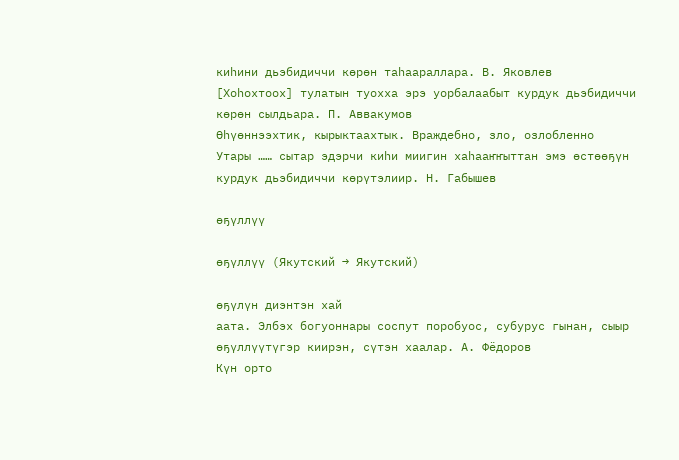киһини дьэбидиччи көрөн таһаараллара. В. Яковлев
[Хоһохтоох] тулатын туохха эрэ уорбалаабыт курдук дьэбидиччи көрөн сылдьара. П. Аввакумов
Өһүөннээхтик, кырыктаахтык. Враждебно, зло, озлобленно
Утары …… сытар эдэрчи киһи миигин хаһааҥҥыттан эмэ өстөөҕүн курдук дьэбидиччи көрүтэлиир. Н. Габышев

өҕүллүү

өҕүллүү (Якутский → Якутский)

өҕүлүн диэнтэн хай
аата. Элбэх богуоннары соспут поробуос, субурус гынан, сыыр өҕүллүүтүгэр киирэн, сүтэн хаалар. А. Фёдоров
Күн орто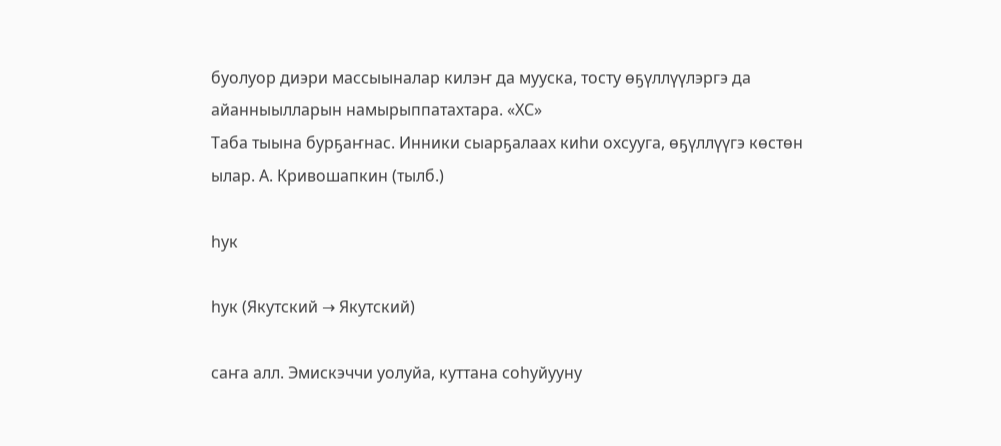буолуор диэри массыыналар килэҥ да мууска, тосту өҕүллүүлэргэ да айанныылларын намырыппатахтара. «ХС»
Таба тыына бурҕаҥнас. Инники сыарҕалаах киһи охсууга, өҕүллүүгэ көстөн ылар. А. Кривошапкин (тылб.)

һук

һук (Якутский → Якутский)

саҥа алл. Эмискэччи уолуйа, куттана соһуйууну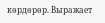көрдөрөр. Выражает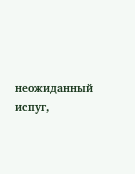неожиданный испуг,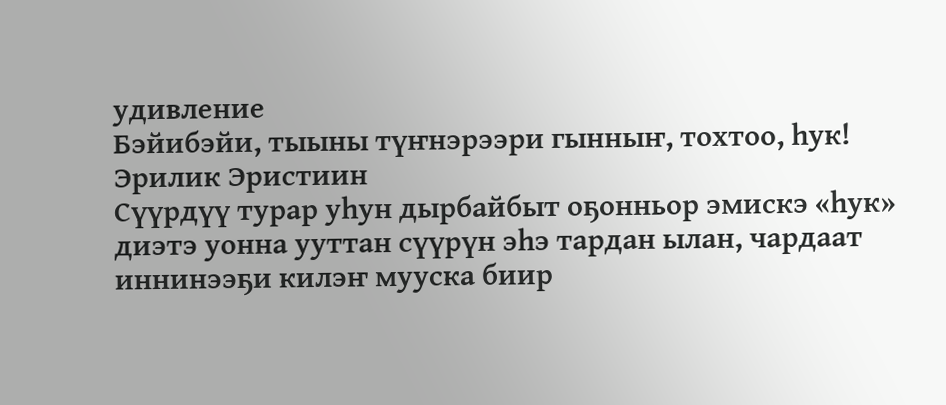удивление
Бэйибэйи, тыыны түҥнэрээри гынныҥ, тохтоо, һук! Эрилик Эристиин
Сүүрдүү турар уһун дырбайбыт оҕонньор эмискэ «һук» диэтэ уонна ууттан сүүрүн эһэ тардан ылан, чардаат иннинээҕи килэҥ мууска биир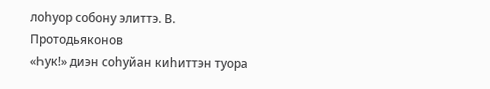лоһуор собону элиттэ. В. Протодьяконов
«Һук!» диэн соһуйан киһиттэн туора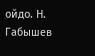ойдо. Н. Габышев